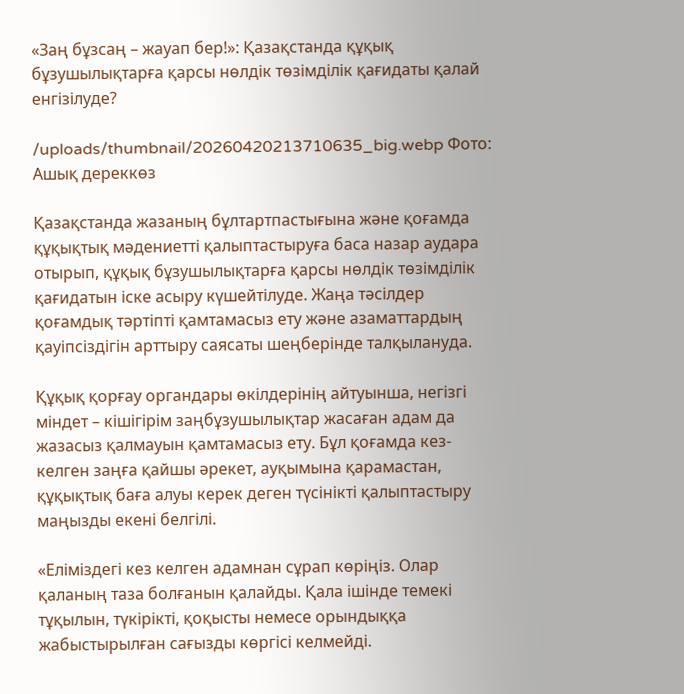«Заң бұзсаң – жауап бер!»: Қазақстанда құқық бұзушылықтарға қарсы нөлдік төзімділік қағидаты қалай енгізілуде?

/uploads/thumbnail/20260420213710635_big.webp Фото: Ашық дереккөз

Қазақстанда жазаның бұлтартпастығына және қоғамда құқықтық мәдениетті қалыптастыруға баса назар аудара отырып, құқық бұзушылықтарға қарсы нөлдік төзімділік қағидатын іске асыру күшейтілуде. Жаңа тәсілдер қоғамдық тәртіпті қамтамасыз ету және азаматтардың қауіпсіздігін арттыру саясаты шеңберінде талқылануда.

Құқық қорғау органдары өкілдерінің айтуынша, негізгі міндет – кішігірім заңбұзушылықтар жасаған адам да жазасыз қалмауын қамтамасыз ету. Бұл қоғамда кез-келген заңға қайшы әрекет, ауқымына қарамастан, құқықтық баға алуы керек деген түсінікті қалыптастыру  маңызды екені белгілі.

«Еліміздегі кез келген адамнан сұрап көріңіз. Олар қаланың таза болғанын қалайды. Қала ішінде темекі тұқылын, түкірікті, қоқысты немесе орындыққа жабыстырылған сағызды көргісі келмейді.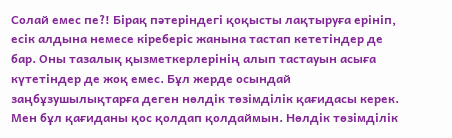Солай емес пе?! Бірақ пәтеріндегі қоқысты лақтыруға ерініп, есік алдына немесе кіреберіс жанына тастап кететіндер де бар. Оны тазалық қызметкерлерінің алып тастауын асыға күтетіндер де жоқ емес. Бұл жерде осындай заңбұзушылықтарға деген нөлдік төзімділік қағидасы керек. Мен бұл қағиданы қос қолдап қолдаймын. Нөлдік төзімділік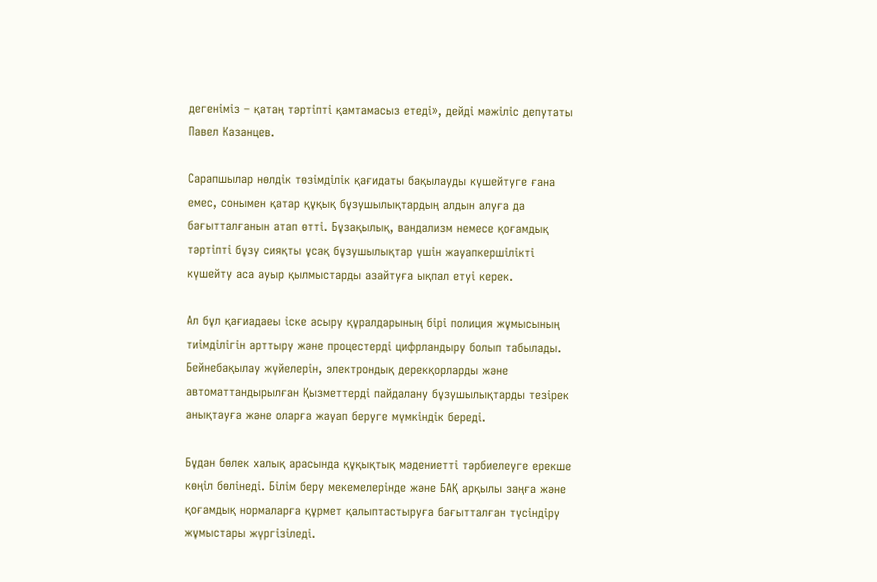дегеніміз – қатаң тәртіпті қамтамасыз етеді», дейді мәжіліс депутаты Павел Казанцев.

Сарапшылар нөлдік төзімділік қағидаты бақылауды күшейтуге ғана емес, сонымен қатар құқық бұзушылықтардың алдын алуға да бағытталғанын атап өтті. Бұзақылық, вандализм немесе қоғамдық тәртіпті бұзу сияқты ұсақ бұзушылықтар үшін жауапкершілікті күшейту аса ауыр қылмыстарды азайтуға ықпал етуі керек.

Ал бұл қағиадаеы іске асыру құралдарының бірі полиция жұмысының тиімділігін арттыру және процестерді цифрландыру болып табылады. Бейнебақылау жүйелерін, электрондық дерекқорларды және автоматтандырылған Қызметтерді пайдалану бұзушылықтарды тезірек анықтауға және оларға жауап беруге мүмкіндік береді.

Бұдан бөлек халық арасында құқықтық мәдениетті тәрбиелеуге ерекше көңіл бөлінеді. Білім беру мекемелерінде және БАҚ арқылы заңға және қоғамдық нормаларға құрмет қалыптастыруға бағытталған түсіндіру жұмыстары жүргізіледі.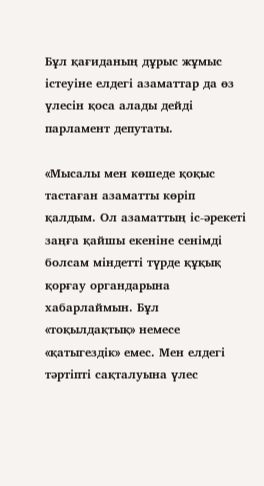Бұл қағиданың дұрыс жұмыс істеуіне елдегі азаматтар да өз үлесін қоса алады дейді парламент депутаты.

«Мысалы мен көшеде қоқыс тастаған азаматты көріп қалдым. Ол азаматтың іс-әрекеті заңға қайшы екеніне сенімді болсам міндетті түрде құқық қорғау органдарына хабарлаймын. Бұл «тоқылдақтық» немесе «қатыгездік» емес. Мен елдегі тәртіпті сақталуына үлес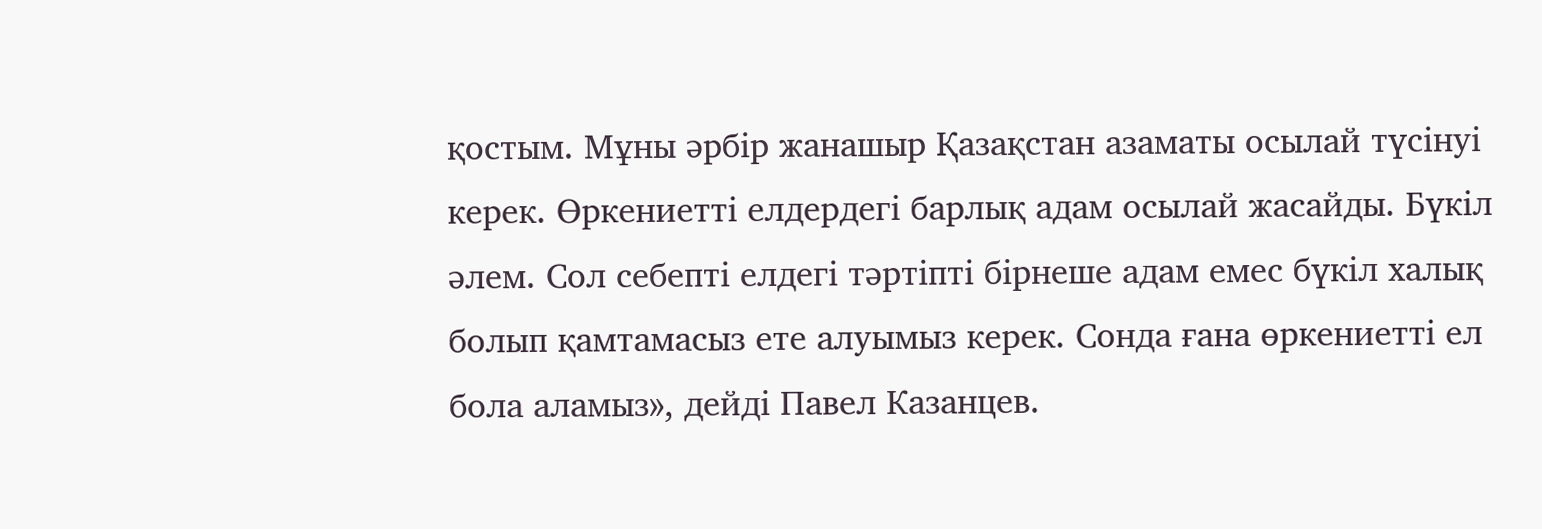қостым. Мұны әрбір жанашыр Қазақстан азаматы осылай түсінуі керек. Өркениетті елдердегі барлық адам осылай жасайды. Бүкіл әлем. Сол себепті елдегі тәртіпті бірнеше адам емес бүкіл халық болып қамтамасыз ете алуымыз керек. Сонда ғана өркениетті ел бола аламыз», дейді Павел Казанцев.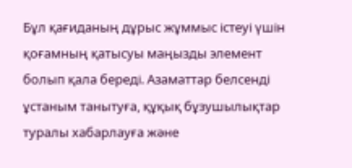Бұл қағиданың дұрыс жұммыс істеуі үшін қоғамның қатысуы маңызды элемент болып қала береді. Азаматтар белсенді ұстаным танытуға, құқық бұзушылықтар туралы хабарлауға және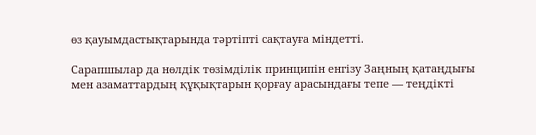өз қауымдастықтарында тәртіпті сақтауға міндетті.

Сарапшылар да нөлдік төзімділік принципін енгізу Заңның қатаңдығы мен азаматтардың құқықтарын қорғау арасындағы тепе — теңдікті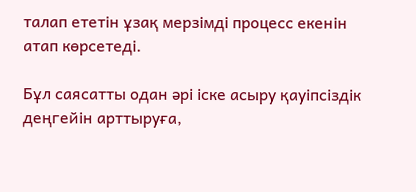талап ететін ұзақ мерзімді процесс екенін атап көрсетеді.

Бұл саясатты одан әрі іске асыру қауіпсіздік деңгейін арттыруға,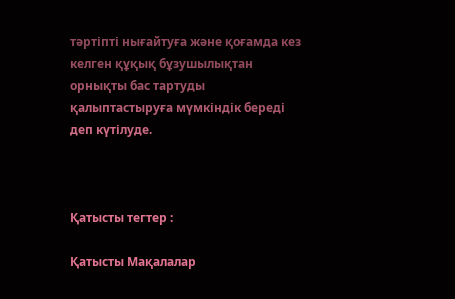тәртіпті нығайтуға және қоғамда кез келген құқық бұзушылықтан орнықты бас тартуды қалыптастыруға мүмкіндік береді деп күтілуде.



Қатысты тегтер :

Қатысты Мақалалар